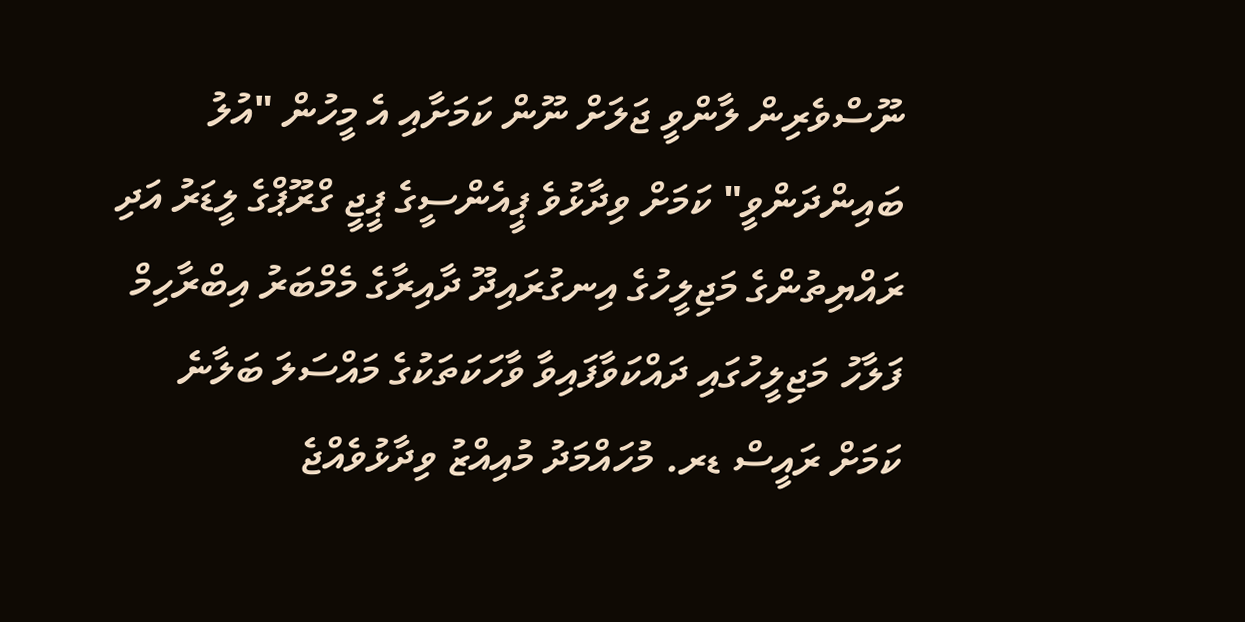ނޫސްވެރިން ލާންވީ ޖަލަށް ނޫން ކަމަށާއި އެ މީހުން "އުލު ބައިންދަންވީ" ކަމަށް ވިދާޅުވެ ޕީއެންސީގެ ޕީޖީ ގްރޫޕްގެ ލީޑަރު އަދި ރައްޔިތުންގެ މަޖިލީހުގެ އިނގުރައިދޫ ދާއިރާގެ މެމްބަރު އިބްރާހިމް ފަލާހު މަޖިލީހުގައި ދައްކަވާފައިވާ ވާހަކަތަކުގެ މައްސަލަ ބަލާނެ ކަމަށް ރައީސް ޑރ. މުހައްމަދު މުއިއްޒު ވިދާޅުވެއްޖެ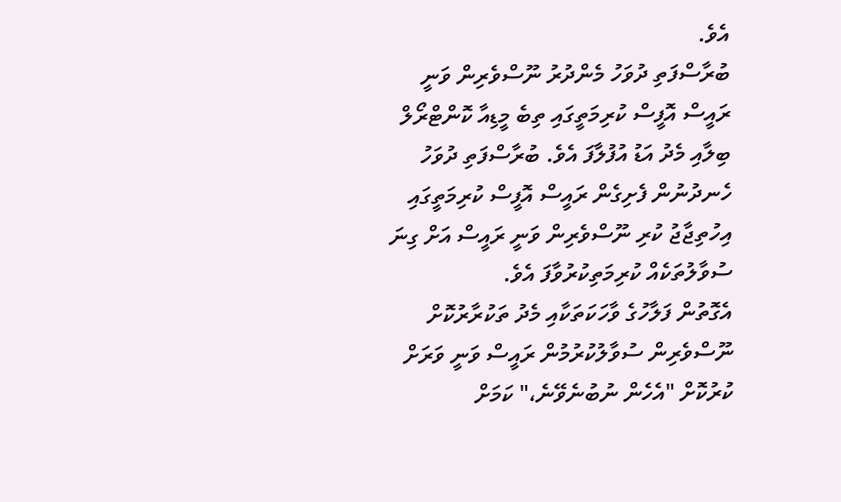އެވެ.
ބުރާސްފަތި ދުވަހު މެންދުރު ނޫސްވެރިން ވަނީ ރައީސް އޮފީސް ކުރިމަތީގައި ތިބެ މީޑިއާ ކޮންޓްރޯލް ބިލާއި މެދު އަޑު އުފުލާފަ އެވެ. ބުރާސްފަތި ދުވަހު ހެނދުނުން ފެށިގެން ރައީސް އޮފީސް ކުރިމަތީގައި އިހުތިޖާޖު ކުރި ނޫސްވެރިން ވަނީ ރައީސް އަށް ގިނަ ސުވާލުތަކެއް ކުރިމަތިކުރުވާފަ އެވެ.
އެގޮތުން ފަލާހުގެ ވާހަކަތަކާއި މެދު ތަކުރާރުކޮށް ނޫސްވެރިން ސުވާލުކުރުމުން ރައީސް ވަނީ ވަރަށް ކުރުކޮށް "އެހެން ނުބުނެވޭނެ،" ކަމަށް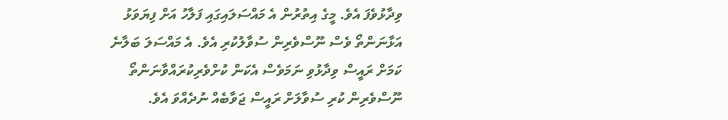ވިދާޅުވެފަ އެވެ. މީގެ އިތުރުން އެ މައްސަލައިގައި ފަލާހު އަށް ފިޔަވަޅު އަޅާނަންތޯ ވެސް ނޫސްވެރިން ސުވާލުކުރި އެވެ. އެ މައްސަލަ ބަލާނެ ކަމަށް ރައީސް ވިދާޅުވި ނަމަވެސް އެކަން ކުށްވެރިކުރައްވާނަންތޯ ނޫސްވެރިން ކުރި ސުވާލަށް ރައީސް ޖަވާބެއް ނުދެއްވަ އެވެ.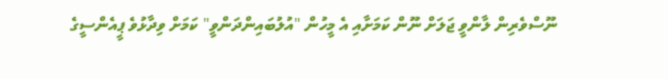ނޫސްވެރިން ލާންވީ ޖަލަށް ނޫން ކަމަށާއި އެ މީހުން "އުލުބައިންދަންވީ" ކަމަށް ވިދާޅުވެ ޕީއެންސީގެ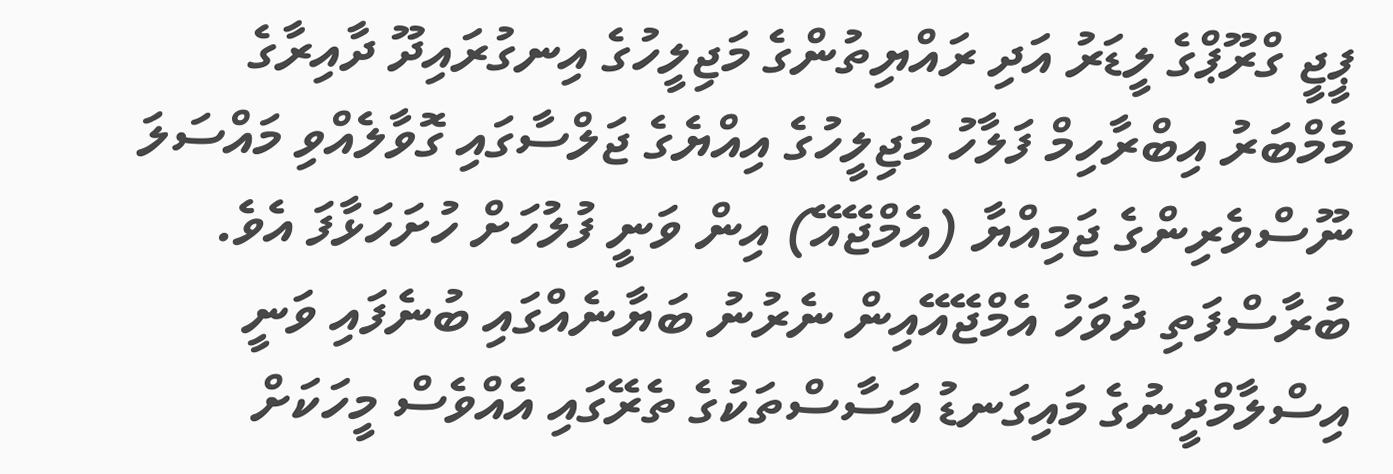ޕީޖީ ގްރޫޕްގެ ލީޑަރު އަދި ރައްޔިތުންގެ މަޖިލީހުގެ އިނގުރައިދޫ ދާއިރާގެ މެމްބަރު އިބްރާހިމް ފަލާހު މަޖިލީހުގެ އިއްޔެގެ ޖަލްސާގައި ގޮވާލެއްވި މައްސަލަ ނޫސްވެރިންގެ ޖަމިއްޔާ (އެމްޖޭއޭ) އިން ވަނީ ފުލުހަށް ހުށަހަޅާފަ އެވެ.
ބުރާސްފަތި ދުވަހު އެމްޖޭއޭއިން ނެރުނު ބަޔާނެއްގައި ބުނެފައި ވަނީ އިސްލާމްދީނުގެ މައިގަނޑު އަސާސްތަކުގެ ތެރޭގައި އެއްވެސް މީހަކަށް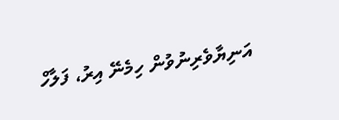އަނިޔާވެރިނުވުން ހިމެނޭ އިރު، ފަލާހް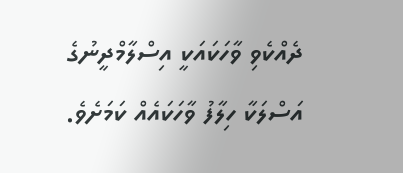ދެއްކެވި ވާހަކައަކީ އިސްލާމްދީނުގެ އަސްލަކާ ހިލާފު ވާހަކައެއް ކަމަށެވެ.